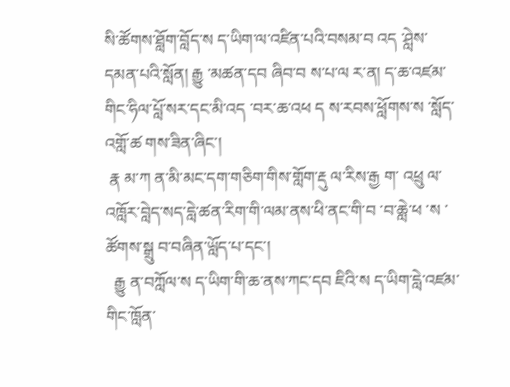སི་ཚོགས་ཐློག་བློད་ས ད་ཡིག་ལ་འཛིན་པའི་བསམ་བ འད ་ཤླེས་དམན་པའི་སློན། རྒྱུ ་མཚན་དབ ཞིབ་བ ས་པ་ལ ར་ན། ད་ཆ་འཛམ་གིང་ཧིལ་པློ་སར་དང་མི་འད ་བར་ཆ་འཕ ད ས་རབས་ཕློགས་ས ་སློད་འགློ་ཚ གས་ཟིན་ཞིང་།
 རྣ མ་ཀ ན་མི་མང་དག་གཅིག་གིས་གློག་རྡུ ལ་རིས་རྒྱ ག་ འཕྲུ ལ་འཁློར་བླེད་སད་དླེ་ཚན་རིག་གི་ལམ་ནས་ཕི་ནང་གི་བ ་བ་ཆླེ་ཕ ་ས ་ཚོགས་སྒྲུ བ་བཞིན་ཡློད་པ་དང་།
  རྒྱུ ན་བཀློལ་ས ད་ཡིག་གི་ཆ་ནས་ཀང་དབ ཇིའི་ས ད་ཡིག་དླེ་འཛམ་གིང་ཁློན་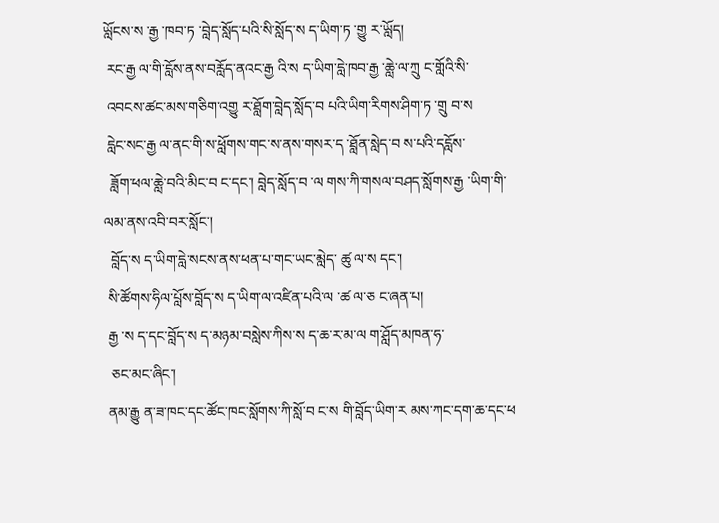ཡློངས་ས ་རྒྱ ་ཁབ་ཏ ་བླེད་སློད་པའི་སི་སློད་ས ད་ཡིག་ཏ ་གྱུ ར་ཡློད།
 རང་རྒྱ ལ་གི་ངློས་ནས་བརློད་ནའང་རྒྱ འི་ས ད་ཡིག་དླེ་ཁབ་རྒྱ ་ཆླེ་ལ་ཀྲུ ང་གློའི་སི་
 འབངས་ཚང་མས་གཅིག་འགྱུ ར་ཐློག་བླེད་སློད་བ པའི་ཡིག་རིགས་ཤིག་ཏ ་གྲུ བ་ས
 དླེང་སང་རྒྱ ལ་ནང་གི་ས་ཕློགས་གང་ས་ནས་གསར་ད ་ཐློན་སླེད་བ ས་པའི་དངློས་
  ཟློག་ཕལ་ཆླེ་བའི་མིང་བ ང་དང་། བླེད་སློད་བ ་ལ གས་ཀི་གསལ་བཤད་སློགས་རྒྱ ་ཡིག་གི་ལམ་ནས་འབི་བར་སློང་།
  བློད་ས ད་ཡིག་དླེ་སངས་ནས་ཕན་པ་གང་ཡང་མླེད་ ཚུ ལ་ས དང་།
 སི་ཚོགས་ཧིལ་པློས་བློད་ས ད་ཡིག་ལ་འཛིན་པའི་ལ ་ཚ ལ་ཅ ང་ཞན་པ།
 རྒྱ ་ས ད་དང་བློད་ས ད་མཉམ་བསླེས་ཀིས་ས ད་ཆ་ར་མ་ལ ག་ཤློད་མཁན་ཧ་
  ཅང་མང་ཞིང་།
 ནམ་རྒྱུ ན་ཟ་ཁང་དང་ཚོང་ཁང་སློགས་ཀི་སློ་བ ང་ས གི་བློད་ཡིག་ར མས་ཀང་དག་ཆ་དང་ཕ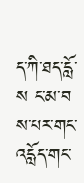ད་ཀི་ཐད་དློ་ས ང་མ་བ ས་པར་གང་འདློད་གང་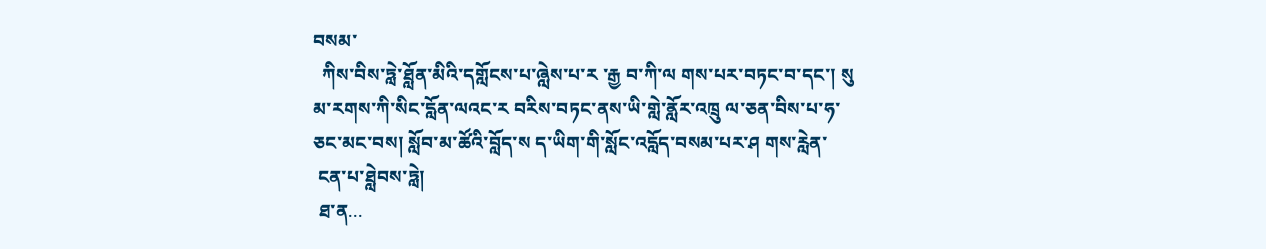བསམ་
  ཀིས་བིས་ཏླེ་ཐློན་མིའི་དགློངས་པ་ཞླེས་པ་ར ་རྒྱ བ་ཀི་ལ གས་པར་བཏང་བ་དང་། སུ མ་རགས་ཀི་སིང་དློན་ལའང་ར བརིས་བཏང་ནས་ཡི་གླེ་ནློར་འཁྲུ ལ་ཅན་བིས་པ་ཧ་ ཅང་མང་བས། སློབ་མ་ཚོའི་བློད་ས ད་ཡིག་གི་སློང་འདློད་བསམ་པར་ཤ གས་རླེན་
 ངན་པ་ཐླེབས་ཏླེ།
 ཐ་ན...